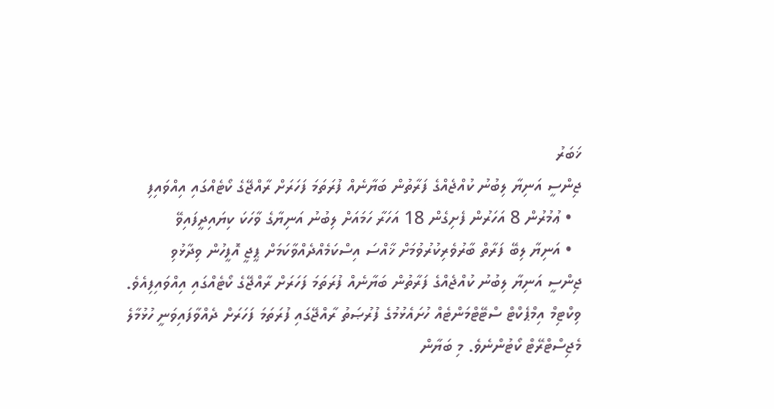ޚަބަރު
ޖިންސީ އަނިޔާ ލިބުނު ކުއްޖެއްގެ ފަރާތުން ބަޔާނެއް ފުރަތަމަ ފަހަރަށް ރާއްޖޭގެ ކޯޓެއްގައި އިއްވައިފި
  • ޢުމުރުން 8 އަހަރުން ފެށިގެން 18 އަހަރާ ހަމައަށް ލިބުނު އަނިޔާގެ ވާހަކަ ކިޔައިދީފައިވޭ
  • އަނިޔާ ލިބޭ ފަރާތް ބާރުވެރިކުރުވުމަށް ޚާއްސަ އިސްކަމެއްދެއްވާކަމަށް ޕީޖީ އޮފީހުން ވިދާޅުވި
ޖިންސީ އަނިޔާ ލިބުނު ކުއްޖެއްގެ ފަރާތުން ބަޔާނެއް ފުރަތަމަ ފަހަރަށް ރާއްޖޭގެ ކޯޓެއްގައި އިއްވައިފިއެވެ.
ވިކްޓިމް އިމްޕެކްޓް ސްޓޭޓްމަންޓެއް ހުށައެޅުމުގެ ފުރުޞަތު ރާއްޖޭގައި ފުރަތަމަ ފަހަރަށް ދެއްވާފައިވަނީ ހުޅުމާލެ މެޖިސްޓްރޭޓް ކޯޓުންނެވެ. މި ބަޔާން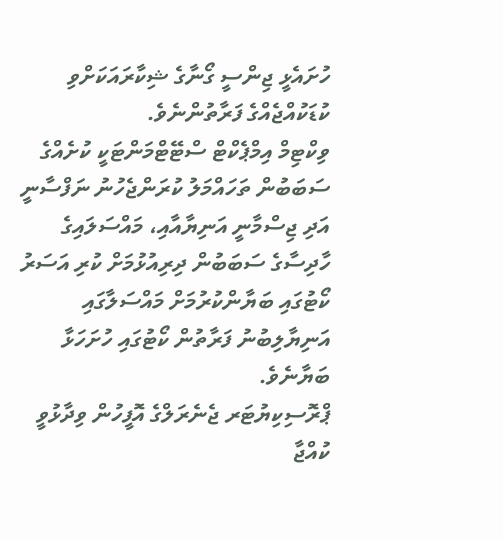ހުށައެޅީ ޖިންސީ ގޯނާގެ ޝިކާރައަކަށްވި ކުޑަކުއްޖެއްގެ ފަރާތުންނެވެ.
ވިކްޓިމް އިމްޕެކްޓް ސްޓޭޓްމަންޓަކީ ކުށެއްގެ ސަބަބުން ތަހައްމަލު ކުރަންޖެހުނު ނަފްސާނީ އަދި ޖިސްމާނީ އަނިޔާއާއި، މައްސަލައިގެ ހާދިސާގެ ސަބަބުން ދިރިއުޅުމަށް ކުރި އަސަރު ކޯޓުގައި ބަޔާންކުރުމަށް މައްސަލާގައި އަނިޔާލިބުނު ފަރާތުން ކޯޓުގައި ހުށަހަޅާ ބަޔާނެވެ.
ޕްރޮސިކިޔުޓަރ ޖެނެރަލްގެ އޮފީހުން ވިދާޅުވީ ކުއްޖާ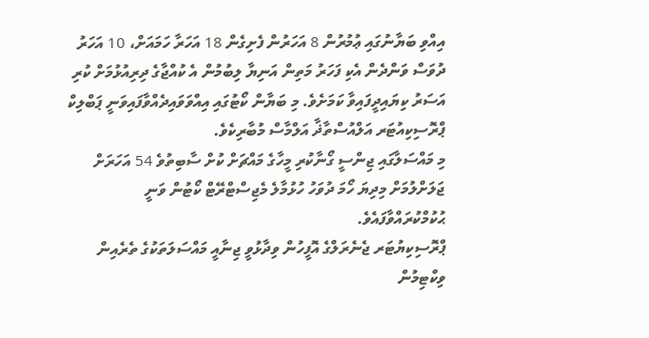އިއްވި ބަޔާނުގައި ޢުމުރުން 8 އަހަރުން ފެށިގެން 18 އަހަރާ ހަމައަށް، 10 އަހަރު ދުވަސް ވަންދެން އެކި ފަހަރު މަތިން އަނިޔާ ލިބުމުން އެ ކުއްޖާގެ ދިރިއުޅުމަށް ކުރި އަސަރު ކިޔައިދީފައިވާ ކަމަށެވެ. މި ބަޔާން ކޯޓުގައި އިއްވަވައިދެއްވާފައިވަނީ ޕަބްލިކް ޕްރޮސިކިއުޓަރ އަލްއުސްތާޛާ އަލްމާސް މުބާރިކެވެ.
މި މައްސަލާގައި ޖިންސީ ގޯނާކުރި މީހާގެ މައްޗަށް ކުށް ސާބިތުވެ 54 އަހަރަށް ޖަލަށްލުމަށް މިދިޔަ ހޯމަ ދުވަހު ހުޅުމާލެ މެޖިސްޓްރޭޓް ކޯޓުން ވަނީ ޙުކުމްކުރައްވާފައެވެ.
ޕްރޮސިކިޔުޓަރ ޖެނެރަލްގެ އޮފީހުން ވިދާޅުވީ ޖިނާއީ މައްސަލަތަކުގެ ތެރެއިން ވިކްޓިމުން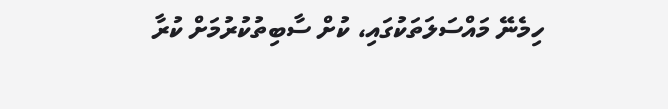ހިމެނޭ މައްސަލަތަކުގައި، ކުށް ސާބިތުކުރުމަށް ކުރާ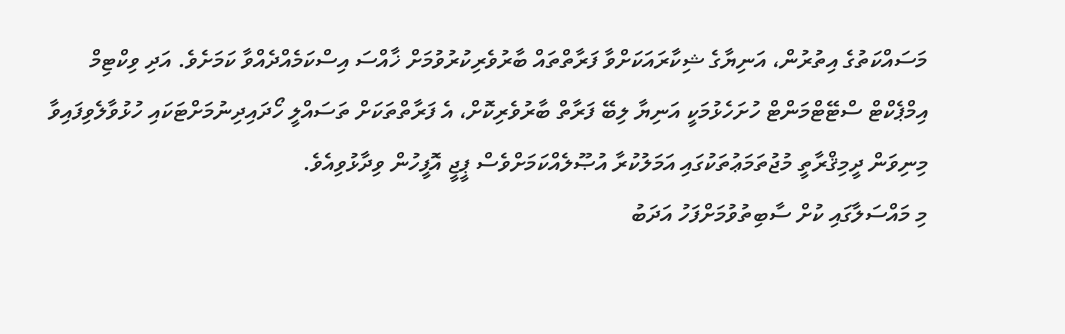މަސައްކަތުގެ އިތުރުން، އަނިޔާގެ ޝިކާރައަކަށްވާ ފަރާތްތައް ބާރުވެރިކުރުވުމަށް ޚާއްސަ އިސްކަމެއްދެއްވާ ކަމަށެވެ. އަދި ވިކްޓިމް އިމްޕެކްޓް ސްޓޭޓްމަންޓް ހުށަހެޅުމަކީ އަނިޔާ ލިބޭ ފަރާތް ބާރުވެރިކޮށް، އެ ފަރާތްތަކަށް ތަސައްލީ ހޯދައިދިނުމަށްޓަކައި ހުޅުވާލެވިފައިވާ މިނިވަން ދީމިޤްރާތީ މުޖުތަމަޢުތަކުގައި އަމަލުކުރާ އުޞޫލެއްކަމަށްވެސް ޕީޖީ އޮފީހުން ވިދާޅުވިއެވެ.
މި މައްސަލާގައި ކުށް ސާބިތުވުމަށްފަހު އަދަބު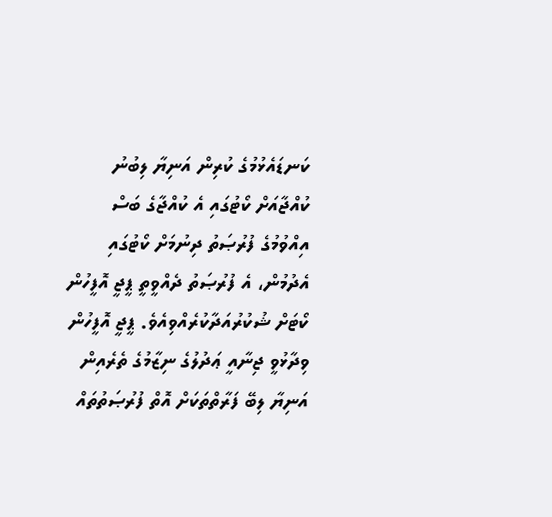ކަނޑައެޅުމުގެ ކުރިން އަނިޔާ ލިބުނު ކުއްޖާއަށް ކޯޓުގައި އެ ކުއްޖާގެ ބަސް އިއްވުމުގެ ފުރުޞަތު ދިނުމަށް ކޯޓުގައި އެދުމުން، އެ ފުރުޞަތު ދެއްވީތީ ޕީޖީ އޮފީހުން ކޯޓަށް ޝުކުރުއަދާކުރެއްވިއެވެ. ޕީޖީ އޮފީހުން ވިދާޅުވީ ޖިނާއީ ޢަދުލުގެ ނިޒާމުގެ ތެރެއިން އަނިޔާ ލިބޭ ފަރާތްތަކަށް އޮތް ފުރުޞަތުތައް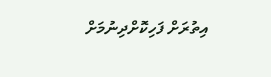އިތުރަށް ފަހިކޮށްދިނުމަށް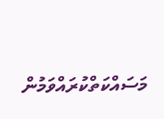މަސައްކަތްކުރައްވަމުން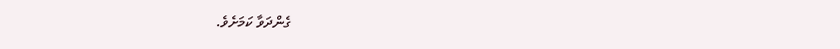ގެންދަވާ ކަމަށެވެ.